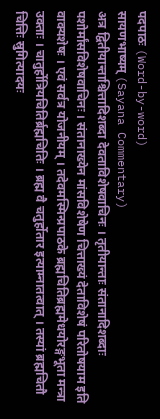पदपाठः (Word-by-word)
सायणभाष्यम् (Sayana Commentary)
अत्र द्वितीयान्ताश्चित्तादिशब्दा देवताविशेषवाचिनः । तृतीयान्ताः संतानादिशब्दाः पशोर्मांसविशेषवाचिनः । संतानाख्येन मांसविशेषेण चित्ताख्यं देताविशेषं परितोषयाम इति वाक्यशेषः । एवं सर्वत्र योजनीयम् । तदेवमस्मिन्प्रपाठके ब्रह्मचितिब्रह्ममेधयोरङ्गभूता मन्त्रा उक्ताः । चातुर्होत्रियचितिर्ब्रह्मचितिः । ब्रह्म वै चतुर्होतार इत्याम्नातत्वात् । तस्यां ब्रह्मचितौ चित्तिः स्रुगित्यादयः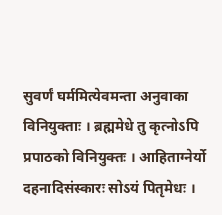सुवर्णं घर्ममित्येवमन्ता अनुवाका विनियुक्ताः । ब्रह्ममेधे तु कृत्नोऽपि प्रपाठको विनियुक्तः । आहिताग्नेर्यो दहनादिसंस्कारः सोऽयं पितृमेधः ।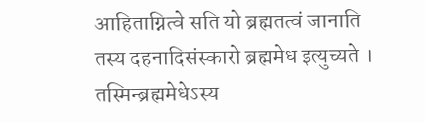आहिताग्नित्वे सति यो ब्रह्मतत्वं जानाति तस्य दहनादिसंस्कारो ब्रह्ममेध इत्युच्यते । तस्मिन्ब्रह्ममेधेऽस्य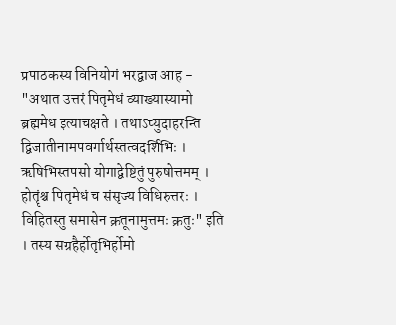प्रपाठकस्य विनियोगं भरद्वाज आह - "अथात उत्तरं पितृमेधं व्याख्यास्यामो ब्रह्ममेध इत्याचक्षते । तथाऽप्युदाहरन्ति द्विजातीनामपवर्गार्थस्तत्वदर्शिभिः । ऋषिभिस्तपसो योगाद्वेष्टितुं पुरुषोत्तमम् । होतॄंश्च पितृमेधं च संसृज्य विधिरुत्तरः । विहितस्तु समासेन क्रतूनामुत्तमः क्रतुः" इति । तस्य सग्रहैर्होतृभिर्होमो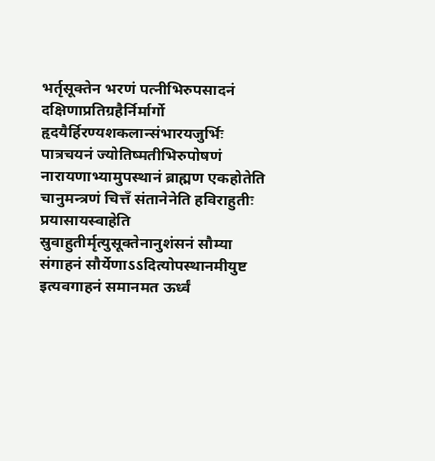भर्तृसूक्तेन भरणं पत्नीभिरुपसादनं दक्षिणाप्रतिग्रहैर्निर्मार्गो हृदयैर्हिरण्यशकलान्संभारयजुर्भिः पात्रचयनं ज्योतिष्मतीभिरुपोषणं नारायणाभ्यामुपस्थानं ब्राह्मण एकहोतेति चानुमन्त्रणं चित्तँ संतानेनेति हविराहुतीः प्रयासायस्वाहेति स्रुवाहुतीर्मृत्युसूक्तेनानुशंसनं सौम्या संगाहनं सौर्येणाऽऽदित्योपस्थानमीयुष्ट इत्यवगाहनं समानमत ऊर्ध्वं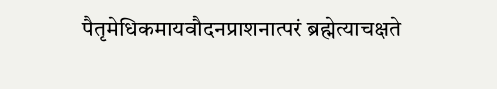पैतृमेधिकमायवौदनप्राशनात्परं ब्रह्मेत्याचक्षते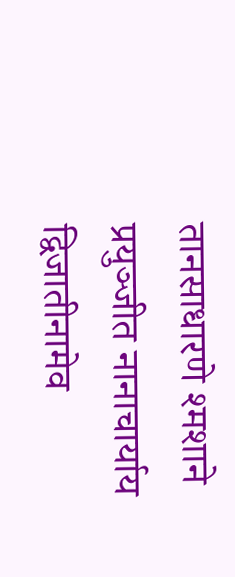तानसाधारणे श्मशाने प्रयुञ्जीत नानाचार्याय द्विजातीनामेव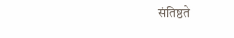संतिष्ठते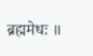ब्रह्ममेधः ॥